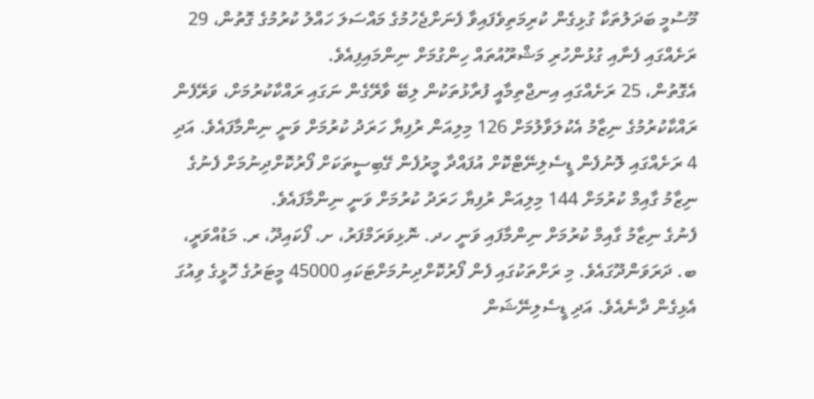މޫސުމީ ބަދަލުތަކާ ގުޅިގެން ކުރިމަތިވެފައިވާ ފެނަށްޖެހުމުގެ މައްސަލަ ހައްލު ކުރުމުގެ ގޮތުން، 29 ރަށެއްގައި ފެނާއި ގުޅުންހުރި މަޝްރޫއުތައް ހިންގުމަށް ނިންމައިފިއެވެ.
އެގޮތުން، 25 ރަށެއްގައި އިނޖްތިމާއީ ފުރާޅުތަކުން ލިބޭ ވާރޭގެން ނަގައި ރައްކާކުރުމަށް، ވަރޭފެން ރައްކާކުރުމުގެ ނިޒާމު އެކުލަވާލުމަށް 126 މިލިއަން ރުފިޔާ ހަރަދު ކުރުމަށް ވަނީ ނިންމާފައެވެ. އަދި 4 ރަށެއްގައި ލޮނުފެން ޑީސެލިނޭޓްކޮށް އުފައްދާ މީރުފެން ގޭބިސީތަކަށް ފޯރުކޮށްދިނުމަށް ފެނުގެ ނިޒާމު ގާއިމް ކުރުމަށް 144 މިލިއަން ރުފިޔާ ހަރަދު ކުރުމަށް ވަނީ ނިންމާފައެވެ.
ފެނުގެ ނިޒާމު ގާއިމް ކުރުމަށް ނިންމާފައި ވަނީ ހދ. ނޮޅިވަރަމްފަރު، ށ. ފޯކައިދޫ، ރ. މަޑުއްވަރީ، ބ. ދަރަވަންދޫގައެވެ. މި ރަށްތަކުގައި ފެން ފޯރުކޮށްދިނުމަށްޓަކައި 45000 މީޓަރުގެ ހޮޅީގެ ވިއުގަ އެޅިގެން ދާނެއެވެ. އަދި ޑީސެލިނޭޝަން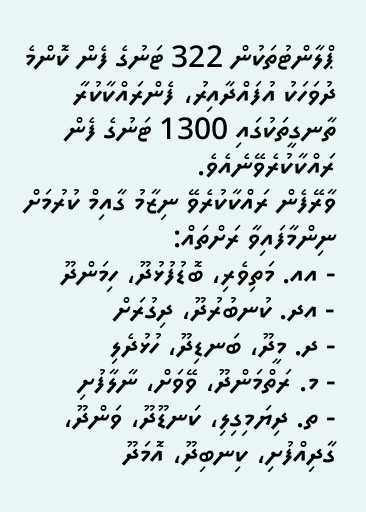ޕްލާންޓުތަކުން 322 ޓަނުގެ ފެން ކޮންމެ ދުވަހަކު އުފައްދާއިރު، ފެންރައްކާކުރާ ތާނގީތަކުގައި 1300 ޓަނުގެ ފެން ރައްކާކުރެވޭނެއެވެ.
ވާރޭފެން ރައްކާކުރެވޭ ނިޒާމު ގާއިމް ކުރުމަށް ނިންމާފައިވާ ރަށްތައް:
- އއ. މަތިވެރި، ބޮޑުފުޅުދޫ، ހިމަންދޫ
- އދ. ކުނބުރުދޫ، ދިގުރަށް
- ދ. މީދޫ، ބަނޑިދޫ، ހުޅުދެލި
- މ. ރަތްމަންދޫ، ވޭވަށް، ނާލާފުށި
- ތ. ދިޔަމިގިލި، ކަނޑޫދޫ، ވަންދޫ، ގާދިއްފުށި، ކިނބިދޫ، އޮމަދޫ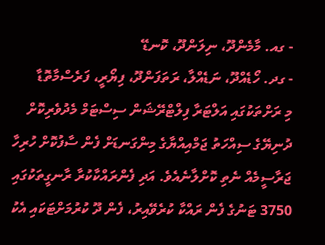- ގއ. މާމެންދޫ، ނިލަންދޫ، ކޮނޑޭ
- ގދ. ހޯޑެއްދޫ، ނަޑެއްލާ، ރަތަފަންދޫ، ފިޔޯރީ، ފަރެސްމާތޮޑާ
މި ރަށްތަކުގައި އަލްޓަރާ ފިލްޓްރޭޝަން ސިސްޓަމް މެދުވެރިކޮށް ދުނިޔޭގެ ސިއްހަތު ޖަމްއިއްޔާގެ މިންގަނޑަށް ފެން ސާފުކޮށް ހުރިހާ ޖަރާސީމެއް ނެތި ކޮށްލާނެއެވެ. އަދި ފެންރައްކާކުރާ ރާނގީތަކުގައި 3750 ޓަނުގެ ފެން ރައްކާ ކުރެވޭއިރު، ފެން ދޫ ކުރުމަށްޓަކައި އެކު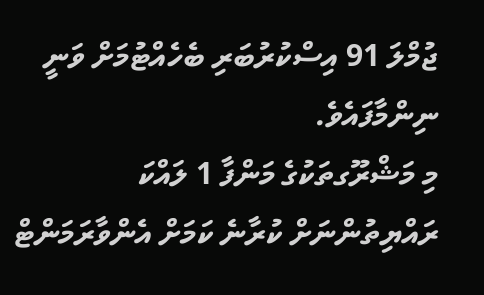ޖުމްލަ 91 އިސްކުރުބަރި ބެހެއްޓުމަށް ވަނީ ނިންމާފައެވެ.
މި މަޝްރޫގތަކުގެ މަންފާ 1 ލައްކަ ރައްޔިތުންނަށް ކުރާނެ ކަމަށް އެންވާރަމަންޓް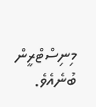މިނިސްޓްރީން ބުނެއެވެ.